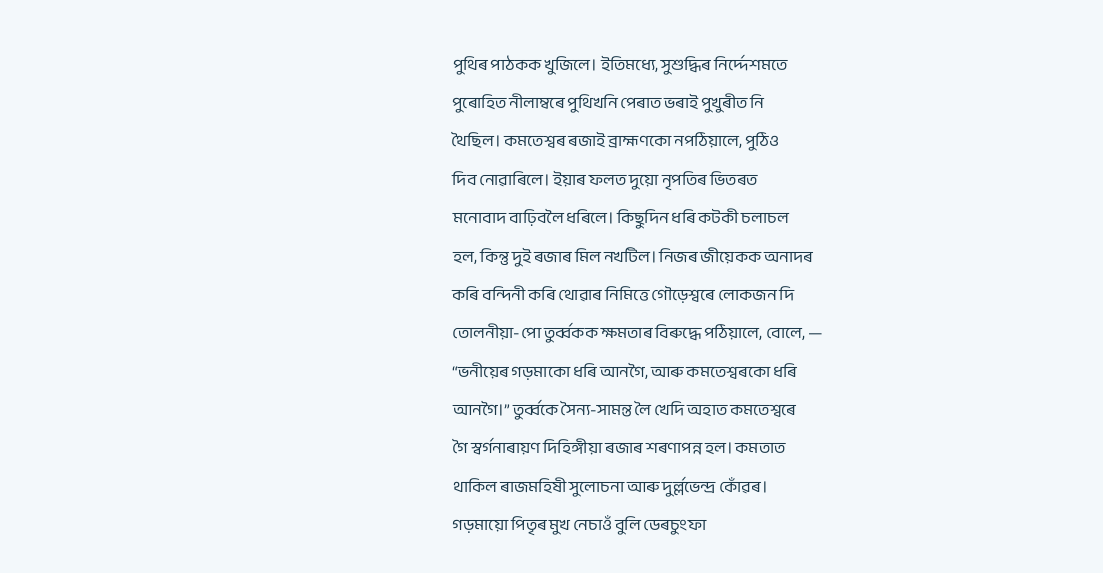পুথিৰ পাঠকক খুজিলে। ইতিমধ্যে, সুশুদ্ধিৰ নিৰ্দ্দেশমতে
পুৰোহিত নীলাম্বৰে পুথিখনি পেৰাত ভৰাই পুখুৰীত নি
থৈছিল। কমতেশ্বৰ ৰজাই ব্ৰাহ্মণকো নপঠিয়ালে, পুঠিও
দিব নোৱাৰিলে। ইয়াৰ ফলত দুয়ো নৃপতিৰ ভিতৰত
মনোবাদ বাঢ়িবলৈ ধৰিলে। কিছুদিন ধৰি কটকী চলাচল
হল, কিন্তু দুই ৰজাৰ মিল নখটিল। নিজৰ জীয়েকক অনাদৰ
কৰি বন্দিনী কৰি থোৱাৰ নিমিত্তে গৌড়েশ্বৰে লোকজন দি
তোলনীয়া-পো তুৰ্ব্বকক ক্ষমতাৰ বিৰুদ্ধে পঠিয়ালে, বোলে, —
“ভনীয়েৰ গড়মাকো ধৰি আনগৈ, আৰু কমতেশ্বৰকো ধৰি
আনগৈ।” তুৰ্ব্বকে সৈন্য-সামন্ত লৈ খেদি অহাত কমতেশ্বৰে
গৈ স্বৰ্গনাৰায়ণ দিহিঙ্গীয়া ৰজাৰ শৰণাপন্ন হল। কমতাত
থাকিল ৰাজমহিষী সুলোচনা আৰু দুৰ্ল্লভেন্দ্ৰ কোঁৱৰ।
গড়মায়ো পিতৃৰ মুখ নেচাওঁ বুলি ডেৰচুংফা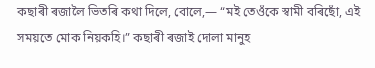কছাৰী ৰজালৈ ভিতৰি কথা দিলে, বোলে,— “মই তেওঁকে স্বামী বৰিছোঁ, এই সময়তে মোক নিয়কহি।” কছাৰী ৰজাই দোলা মানুহ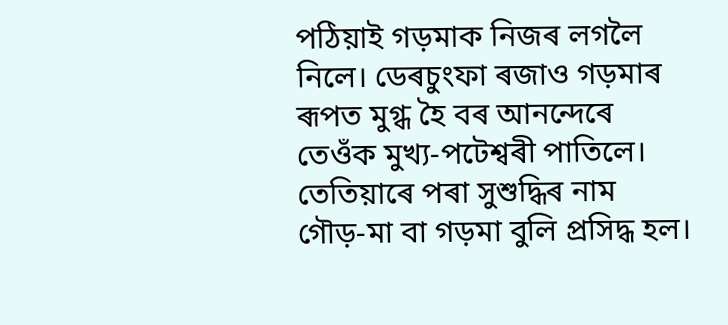পঠিয়াই গড়মাক নিজৰ লগলৈ নিলে। ডেৰচুংফা ৰজাও গড়মাৰ ৰূপত মুগ্ধ হৈ বৰ আনন্দেৰে তেওঁক মুখ্য-পটেশ্বৰী পাতিলে। তেতিয়াৰে পৰা সুশুদ্ধিৰ নাম গৌড়-মা বা গড়মা বুলি প্ৰসিদ্ধ হল।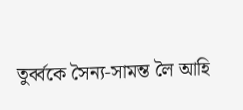তুৰ্ব্বকে সৈন্য-সামন্ত লৈ আহি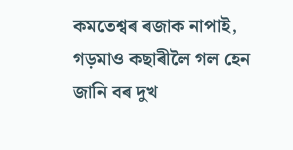কমতেশ্বৰ ৰজাক নাপাই, গড়মাও কছাৰীলৈ গল হেন জানি বৰ দুখ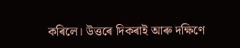কৰিলে। উত্তৰে দিকৰাই আৰু দক্ষিণে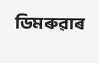ডিমৰুৱাৰ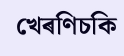খেৰণিচকি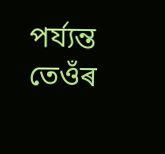পৰ্য্যন্ত তেওঁৰ